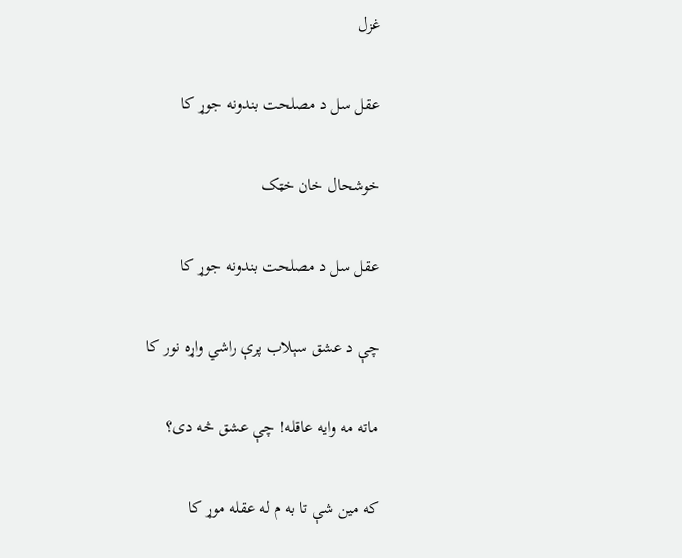غزل

عقل سل د مصلحت بندونه جوړ کا

خوشحال خان خټک

عقل سل د مصلحت بندونه جوړ کا

چې د عشق سېلاب پرې راشي واړه نور کا

ماته مه وايه عاقله! چې عشق څه دی؟

که مين شې تا به م له عقله موړ کا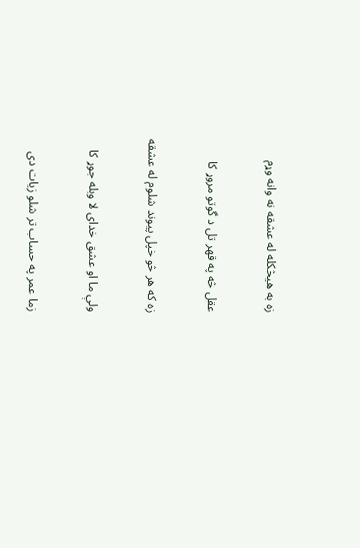زه به هيڅکله له عشقه نه وانه وړم

عقل څه په قهر تل د گوتو مروړ کا

زه که هر څو خپل پيوند شلوم له عشقه

ولې ما او عشق خدای لا وبله جوړ کا

زما عمر په حساب تر شلو زيات دی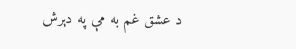د عشق غم به مې په دېرش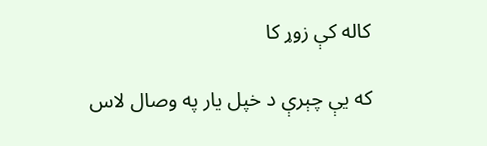کاله کې زوړ کا

که يې چېرې د خپل يار په وصال لاس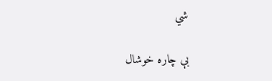شي

بې چاره خوشال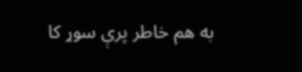به هم خاطر پرې سوړ کا